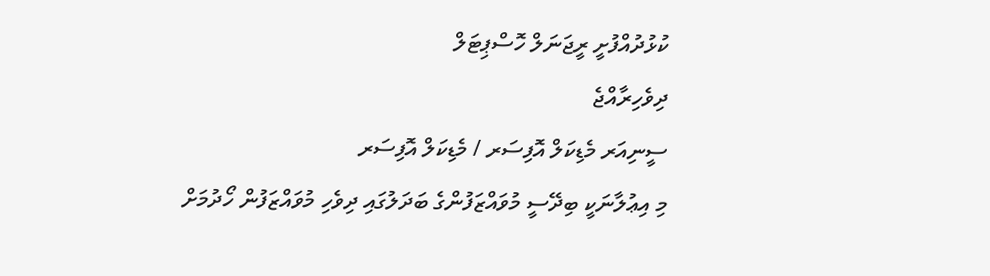ކުޅުދުއްފުށީ ރީޖަނަލް ހޮސްޕިޓަލް
ދިވެހިރާއްޖެ
ސީނިއަރ މެޑިކަލް އޮފިސަރ / މެޑިކަލް އޮފިސަރ
މި އިޢުލާނަކީ ބިދޭސީ މުވައްޒަފުންގެ ބަދަލުގައި ދިވެހި މުވައްޒަފުން ހޯދުމަށް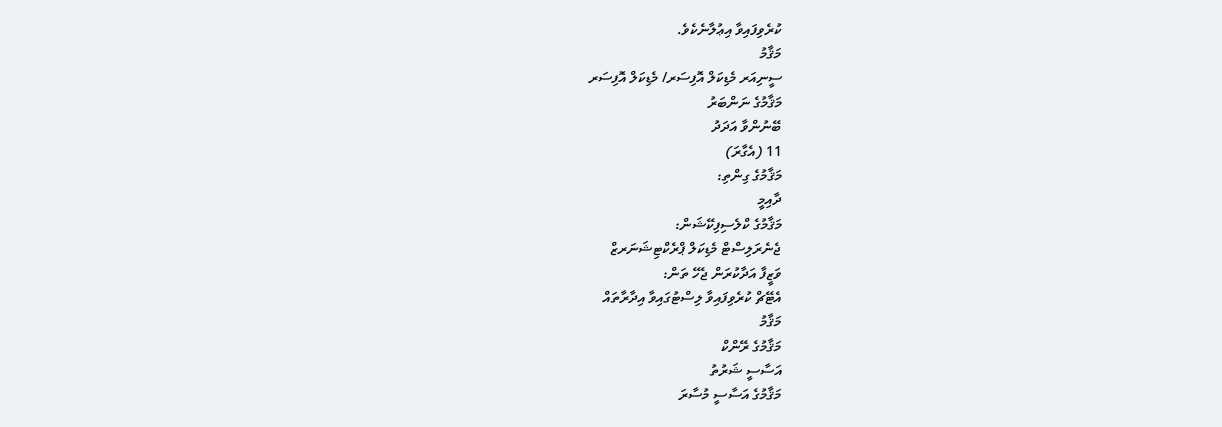ކުރެވިފައިވާ އިޢުލާނެކެވެ.
މަޤާމު
ސީނިއަރ މެޑިކަލް އޮފިސަރ/ މެޑިކަލް އޮފިސަރ
މަޤާމުގެ ނަންބަރު
ބޭނުންވާ އަދަދު
11 (އެގާރަ)
މަޤާމުގެ ގިންތި:
ދާއިމީ
މަޤާމުގެ ކްލެސިފިކޭޝަން:
ޖެނެރަލިސްޓް މެޑިކަލް ޕްރެކްޓިޝަނަރޒް
ވަޒީފާ އަދާކުރަން ޖެހޭ ތަން:
އެޓޭޗް ކުރެވިފައިވާ ލިސްޓުގައިވާ އިދާރާތައް
މަޤާމު
މަޤާމުގެ ރޭންކް
އަސާސީ ޝަރުތު
މަޤާމުގެ އަސާސީ މުސާރަ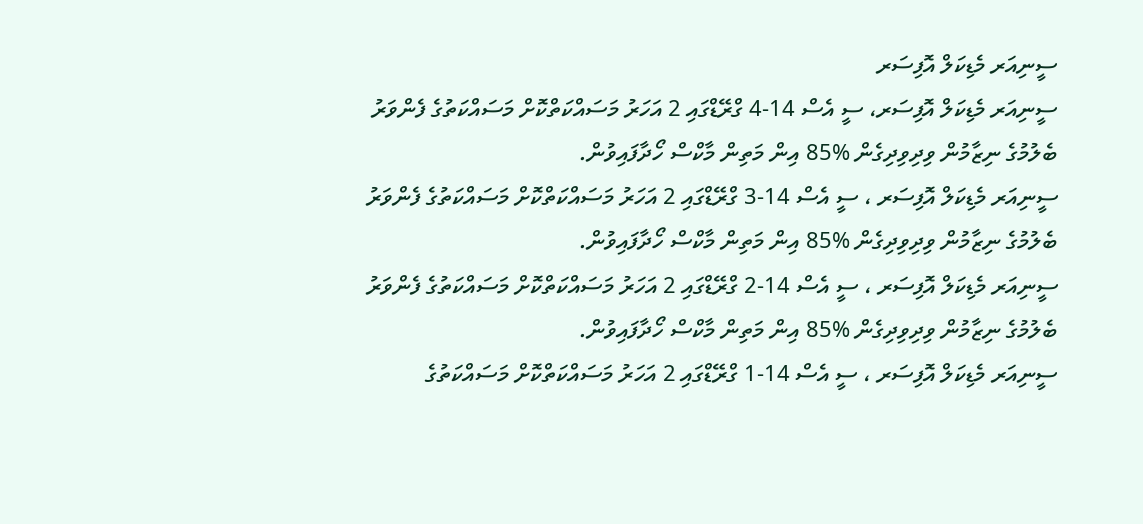ސީނިއަރ މެޑިކަލް އޮފިސަރ
ސީނިއަރ މެޑިކަލް އޮފިސަރ، ސީ އެސް 14-4 ގްރޭޑްގައި 2 އަހަރު މަސައްކަތްކޮށް މަސައްކަތުގެ ފެންވަރު ބެލުމުގެ ނިޒާމުން ވިދިވިދިގެން %85 އިން މަތިން މާކްސް ހޯދާފައިވުން.
ސީނިއަރ މެޑިކަލް އޮފިސަރ ، ސީ އެސް 14-3 ގްރޭޑްގައި 2 އަހަރު މަސައްކަތްކޮށް މަސައްކަތުގެ ފެންވަރު ބެލުމުގެ ނިޒާމުން ވިދިވިދިގެން %85 އިން މަތިން މާކްސް ހޯދާފައިވުން.
ސީނިއަރ މެޑިކަލް އޮފިސަރ ، ސީ އެސް 14-2 ގްރޭޑްގައި 2 އަހަރު މަސައްކަތްކޮށް މަސައްކަތުގެ ފެންވަރު ބެލުމުގެ ނިޒާމުން ވިދިވިދިގެން %85 އިން މަތިން މާކްސް ހޯދާފައިވުން.
ސީނިއަރ މެޑިކަލް އޮފިސަރ ، ސީ އެސް 14-1 ގްރޭޑްގައި 2 އަހަރު މަސައްކަތްކޮށް މަސައްކަތުގެ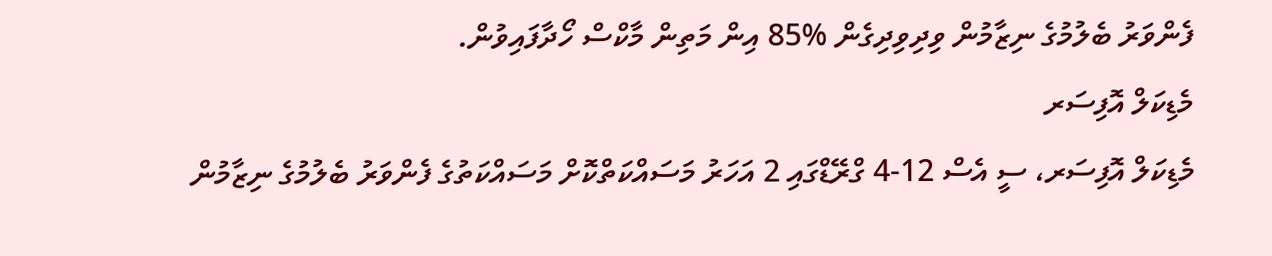ފެންވަރު ބެލުމުގެ ނިޒާމުން ވިދިވިދިގެން %85 އިން މަތިން މާކްސް ހޯދާފައިވުން.
މެޑިކަލް އޮފިސަރ
މެޑިކަލް އޮފިސަރ، ސީ އެސް 12-4 ގްރޭޑްގައި 2 އަހަރު މަސައްކަތްކޮށް މަސައްކަތުގެ ފެންވަރު ބެލުމުގެ ނިޒާމުން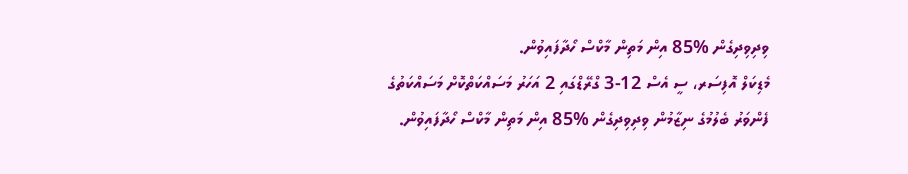ވިދިވިދިގެން %85 އިން މަތިން މާކްސް ހޯދާފައިވުން.
މެޑިކަލް އޮފިސަރ، ސީ އެސް 12-3 ގްރޭޑްގައި 2 އަހަރު މަސައްކަތްކޮށް މަސައްކަތުގެ ފެންވަރު ބެލުމުގެ ނިޒާމުން ވިދިވިދިގެން %85 އިން މަތިން މާކްސް ހޯދާފައިވުން.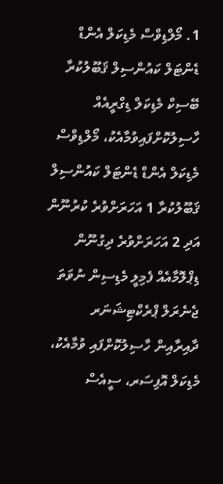1. މޯލްޑިވްސް މެޑިކަލް އެންޑް ޑެންޓަލް ކައުންސިލް ޤަބޫލުކުރާ ބޭސިކް މެޑިކަލް ޑިގްރީއެއް ހާސިލުކޮށްފައިވުމާއެކު، މޯލްޑިވްސް މެޑިކަލް އެންޑް ޑެންޓަލް ކައުންސިލް ޤަބޫލުކުރާ 1 އަހަރަށްވުރެ ކުރުނޫން އަދި 2 އަހަރަށްވުރެ ދިގުނޫން ޑިޕްލޮމާއެއް ފެމިލީ މެޑިސިން ނުވަތަ ޖެނެރަލް ޕްރެކްޓިޝަނަރ ދާއިރާއިން ހާސިލުކޮށްފައި ވުމާއެކު، މެޑިކަލް އޮފިސަރ، ސީއެސް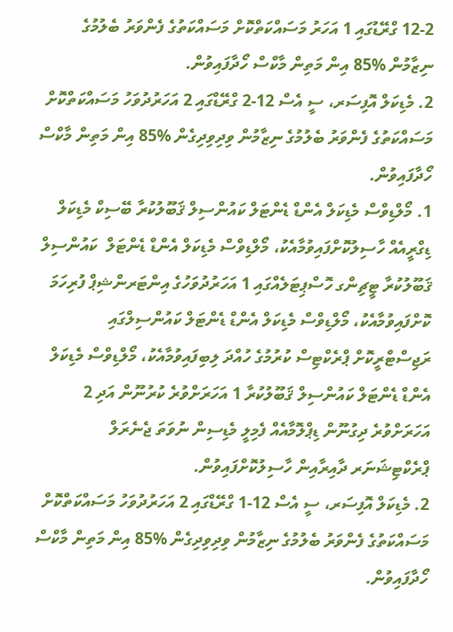12-2 ގްރޭޑުގައި 1 އަހަރު މަސައްކަތްކޮށް މަސައްކަތުގެ ފެންވަރު ބެލުމުގެ ނިޒާމުން %85 އިން މަތިން މާކްސް ހޯދާފައިވުން.
2. މެޑިކަލް އޮފިސަރ، ސީ އެސް 12-2 ގްރޭޑްގައި 2 އަހަރުދުވަހު މަސައްކަތްކޮށް މަސައްކަތުގެ ފެންވަރު ބެލުމުގެ ނިޒާމުން ވިދިވިދިގެން %85 އިން މަތިން މާކްސް ހޯދާފައިވުން.
1. މޯލްޑިވްސް މެޑިކަލް އެންޑް ޑެންޓަލް ކައުންސިލް ޤަބޫލުކުރާ ބޭސިކް މެޑިކަލް ޑިގްރީއެއް ހާސިލުކޮށްފައިވުމާއެކު، މޯލްޑިވްސް މެޑިކަލް އެންޑް ޑެންޓަލް  ކައުންސިލް ޤަބޫލުކުރާ ޓީޗިންގ ހޮސްޕިޓަލެއްގައި 1 އަހަރުދުވަހުގެ އިންޓަރންޝިޕް ފުރިހަމަ ކޮށްފައިވުމާއެކު، މޯލްޑިވްސް މެޑިކަލް އެންޑް ޑެންޓަލް ކައުންސިލްގައި ރަޖިސްޓްރީކޮށް ޕްރެކްޓިސް ކުރުމުގެ ހުއްދަ ލިބިފައިވުމާއެކު، މޯލްޑިވްސް މެޑިކަލް އެންޑް ޑެންޓަލް ކައުންސިލް ޤަބޫލުކުރާ 1 އަހަރަށްވުރެ ކުރުނޫން އަދި 2 އަހަރަށްވުރެ ދިގުނޫން ޑިޕްލޮމާއެއް ފެމިލީ މެޑިސިން ނުވަތަ ޖެނެރަލް ޕްރެކްޓިޝަނަރ ދާއިރާއިން ހާސިލުކޮށްފައިވުން.
2. މެޑިކަލް އޮފިސަރ، ސީ އެސް 12-1 ގްރޭޑްގައި 2 އަހަރުދުވަހު މަސައްކަތްކޮށް މަސައްކަތުގެ ފެންވަރު ބެލުމުގެ ނިޒާމުން ވިދިވިދިގެން %85 އިން މަތިން މާކްސް ހޯދާފައިވުން.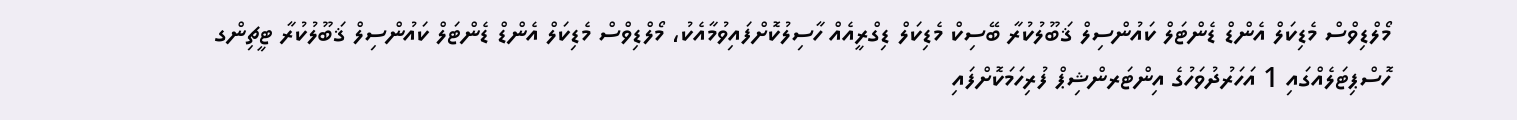މޯލްޑިވްސް މެޑިކަލް އެންޑް ޑެންޓަލް ކައުންސިލް ޤަބޫލުކުރާ ބޭސިކް މެޑިކަލް ޑިގްރީއެއް ހާސިލުކޮށްފައިވުމާއެކު، މޯލްޑިވްސް މެޑިކަލް އެންޑް ޑެންޓަލް ކައުންސިލް ޤަބޫލުކުރާ ޓީޗިންގ ހޮސްޕިޓަލެއްގައި 1 އަހަރުދުވަހުގެ އިންޓަރންޝިޕް ފުރިހަމަކޮށްފައި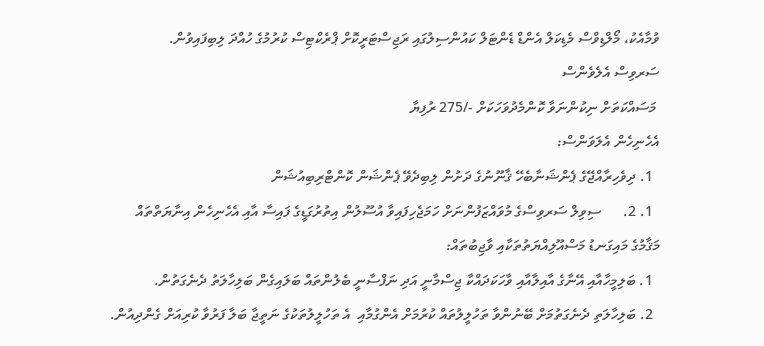ވުމާއެކު، މޯލްޑިވްސް މެޑިކަލް އެންޑް ޑެންޓަލް ކައުންސިލުގައި ރަޖިސްޓަރީކޮށް ޕްރެކްޓިސް ކުރުމުގެ ހުއްދަ ލިބިފައިވުން.
ސަރވިސް އެލެވެންސް
 މަސައްކަތަށް ނިކުންނަވާ ކޮންމެދުވަހަކަށް -/275 ރުފިޔާ
އެހެނިހެން އެލަވަންސް:
  1. ދިވެހިރާއްޖޭގެ ޕެންޝަނާބެހޭ ޤާނޫނުގެ ދަށުން ލިބިދެވޭ ޕެންޝަން ކޮންޓްރިބިއުޝަން
  1. 2.      ސިވިލް ސަރވިސްގެ މުވައްޒަފުންނަށް ހަމަޖެހިފައިވާ އުސޫލުން އިތުރުގަޑީގެ ފައިސާ އާއި އެހެނިހެން އިނާޔަތްތައް
މަޤާމުގެ މައިގަނޑު މަސްއޫލިއްޔަތުތަކާއި ވާޖިބުތައް:
  1. ބަލިމީހާއާއި އޭނާގެ އާއިލާއާއި ވާހަކަދައްކާ ޖިސްމާނީ އަދި ނަފްސާނީ ބެލުންތައް ބަލައިގެން ބަލިހާލަތު ދެނެގަތުން.
  2. ބަލިހާލަތި ދެނެގަތުމަށް ބޭނުންވާ ތަހުލީލުތައް ކުރުމަށް އެންގުމާއި  އެ ތަހުލީލުތަކުގެ ނަތީޖާ ބަލާ ފަރުވާ ކުރިއަށް ގެންދިއުން.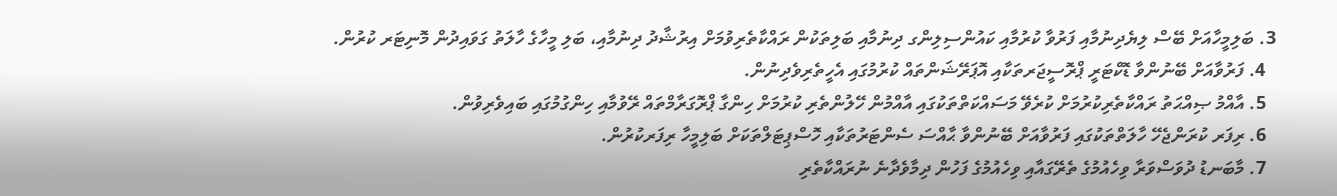3. ބަލިމީހާއަށް ބޭސް ލިޔެދިނުމާއި ފަރުވާ ކުރުމާއި ކައުންސިލިންގ ދިނުމާއި ބަލިތަކުން ރައްކާތެރިވުމަށް އިރުޝާދު ދިނުމާއި، ބަލި މީހާގެ ހާލަތު ގަވައިދުން މޮނިޓަރ ކުރުން.
  4. ފަރުވާއަށް ބޭނުންވާ ޑޮކްޓަރީ ޕްރޮސީޖަރތަކާއި އޮޕަރޭޝަންތައް ކުރުމުގައި އެހީތެރިވެދިނުން.
  5. އާއްމު ޞިއްޙަތު ރައްކާތެރިކުރުމަށް ކުރެވޭ މަސައްކަތްތަކުގައި އާއްމުން ހޭލުންތެރި ކުރުމަށް ހިންގާ ޕްރޮގަރާމްތައް ރޭވުމާއި ހިންގުމުގައި ބައިވެރިވުން.
  6. ރިފަރ ކުރަންޖެހޭ ހާލަތްތަކުގައި ފަރުވާއަށް ބޭނުންވާ ޙާއްސަ ސެންޓަރުތަކާއި ހޮސްޕިޓަލްތަކަށް ބަލިމީހާ ރިފަރކުރުން.
  7. މާބަނޑު ދުވަސްވަރާ ވިހެއުމުގެ ތެރޭގައާއި ވިހެއުމުގެ ފަހުން ދިމާވެދާނެ ނުރައްކާތެރި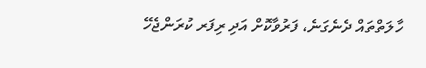ހާލަތްތައް ދެނެގަނެ، ފަރުވާކޮށް އަދި ރިފަރ ކުރަންޖެހޭ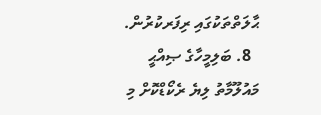ޙާލަތްތަކުގައި ރިފަރކުރުން.
  8. ބަލިމީހާގެ ޞިއްޙީ މައުލޫމާތު ލިޔެ ރެކޯޑްކޮށް މި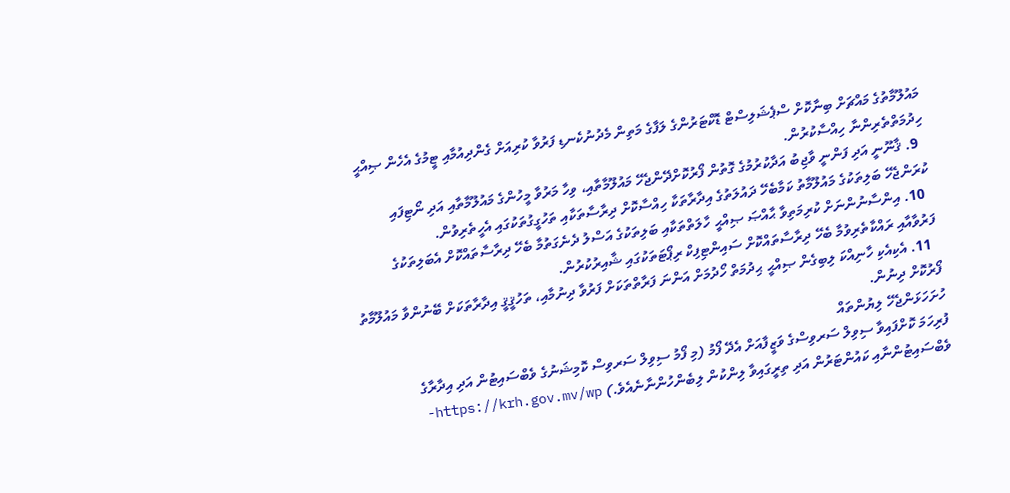މައުލޫމާތުގެ މައްޗަށް ބިނާކޮށް ސްޕެޝަލިސްޓް ޑޮކްޓަރުންގެ ލަފާގެ މަތިން މެދުނުކެނޑި ފަރުވާ ކުރިއަށް ގެންދިއުމާއި ޓީމުގެ އެހެން ޞިއްޙީ ހިދުމަތްތެރިންނާ ހިއްސާކުރުން.
  9. ޤާނޫނީ އަދި ފަންނީ ވާޖިބު އަދާކުރުމުގެ ގޮތުން ފޯރުކޮށްދޭންޖެހޭ މައުލޫމާތާއި، ވިހާ މަރުވާ މީހުންގެ މައުލޫމާތާއި އަދި ނޯޓިފައި ކުރަންޖެހޭ ބަލިތަކުގެ މައުލޫމާތު ކަމާބެހޭ ދައުލަތުގެ އިދާރާތަކާ ހިއްސާކޮށް ދިރާސާތަކާއި ތަހުގީގުތަކުގައި އެހީތެރިވުން.
  10. އިންސާނުންނަށް ކުރިމަތިވާ ޙާއްޞަ ޞިއްޙީ ހާލަތްތަކާއި ބަލިތަކުގެ އަސްލު ދެނެގަތުމާ ބެހޭ ދިރާސާތައްކޮށް އެބަލިތަކުގެ ފަރުވާއާއި ރައްކާތެރިވުމާ ބެހޭ ދިރާސާތައްކޮށް ސައިންޓިފިކް ރިޕޯޓަތަކުގައި ޝާއިރުކުރުން.
  11. އެކިއެކި ހާނިއްކަ ލިބިގެން ޞިއްޙީ ޙިދުމަތް ހޯދުމަށް އަންނަ ފަރާތްތަކަށް ފަރުވާ ދިނުމާއި، ތަހުޤީޤީ އިދާރާތަކަށް ބޭނުންވާ މައުލޫމާތު ފޯރުކޮށް ދިނުން.
ހުށަހަޅަންޖެހޭ ލިޔުންތައް
ފުރިހަމަ ކޮށްފައިވާ ސިވިލް ސަރވިސްގެ ވަޒީފާއަށް އެދޭ ފޯމު (މި ފޯމު ސިވިލް ސަރވިސް ކޮމިޝަނުގެ ވެބްސައިޓުން އަދި އިދާރާގެ ވެބްސައިޓުންނާއި ކައުންޓަރުން އަދި ތިރީގައިވާ ލިންކުން ލިބެންހުންނާނެއެވެ.) https://krh.gov.mv/wp-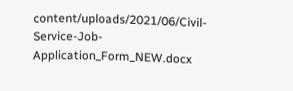content/uploads/2021/06/Civil-Service-Job-Application_Form_NEW.docx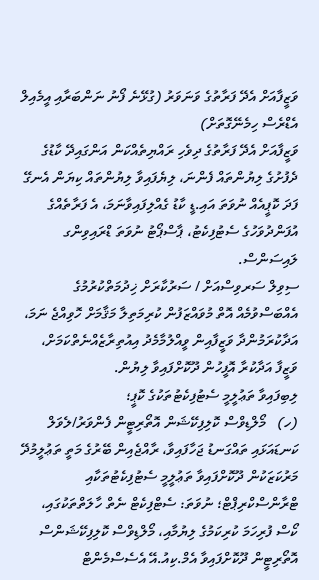ވަޒީފާއަށް އެދޭ ފަރާތުގެ ވަނަވަރު (ގުޅޭނެ ފޯނު ނަންބަރާއި އީމެއިލް އެޑްރެސް ހިމެނޭގޮތަށް)
ވަޒީފާއަށް އެދޭ ފަރާތުގެ ދިވެހި ރައްޔިތެއްކަން އަންގައިދޭ ކާޑުގެ ދެފުށުގެ ލިޔުންތައް ފެންނަ، ލިޔެފައިވާ ލިޔުންތައް ކިޔަން އެނގޭ ފަދަ ކޮޕީއެއް ނުވަތަ އައި.ޑީ ކާޑު ގެއްލިފައިވާނަމަ، އެ ފަރާތެއްގެ އުފަންދުވަހުގެ ސެޓުފިކެޓު، ޕާސްޕޯޓު ނުވަތަ ޑްރައިވިންގ ލައިސަންސް.
ސިވިލް ސަރވިސްއަށް / ސަރުކާރަށް ޚިދުމަތްކުރުމުގެ އެއްބަސްވުމެއް އޮތް މުވައްޒަފުން ކުރިމަތިލާ މަޤާމަށް ހޮވިއްޖެ ނަމަ، އަދާކުރަމުންދާ ވަޒީފާއިން ވީއްލުމާމެދު އިއުތިރާޒެއްނެތްކަމަށް، ވަޒީފާ އަދާކުރާ އޮފީހުން ދޫކޮށްފައިވާ ލިޔުން.
ލިބިފައިވާ ތަޢުލީމީ ސެޓުފިކެޓުތަކުގެ ކޮޕީ؛
(ހ)   މޯލްޑިވްސް ކޮލިފިކޭޝަން އޮތޯރިޓީން ފެންވަރު/ލެވަލް ކަނޑައަޅައި ތައްގަނޑު ޖަހާފައިވާ، ރާއްޖެއިން ބޭރުގެ މަތީ ތަޢުލީމުދޭ މަރުކަޒަކުން ދޫކޮށްފައިވާ ތަޢުލީމީ ސެޓުފިކެޓުތަކާއި ޓްރާންސްކްރިޕްޓް؛ ނުވަތަ: ސެޓްފިކެޓް ނެތް ހާލަތްތަކުގައި، ކޯސް ފުރިހަމަ ކުރިކަމުގެ ލިޔުމާއި، މޯލްޑިވްސް ކޮލިފިކޭޝަންސް އޮތޯރިޓީން ދޫކޮށްފައިވާ އެމް.ކިއު.އޭ އެސެސްމެންޓް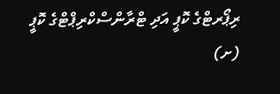ރިޕޯރޓްގެ ކޮޕީ އަދި ޓްރާންސްކްރިޕްޓްގެ ކޮޕީ
(ށ)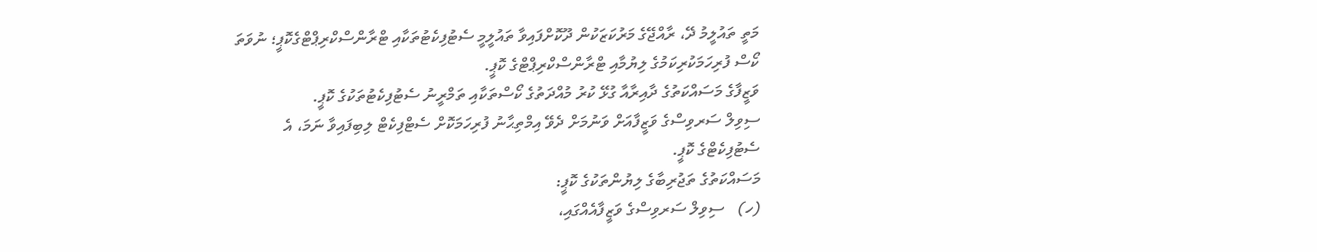މަތީ ތައުލީމު ދޭ، ރާއްޖޭގެ މަރުކަޒަކުން ދޫކޮށްފައިވާ ތައުލީމީ ސެޓުފިކެޓުތަކާއި ޓްރާންސްކްރިޕްޓްގެކޮޕީ؛ ނުވަތަ ކޯސް ފުރިހަމަކުރިކަމުގެ ލިޔުމާއި ޓްރާންސްކްރިޕްޓްގެ ކޮޕީ.
ވަޒީފާގެ މަސައްކަތުގެ ދާއިރާއާ ގުޅޭ ކުރު މުއްދަތުގެ ކޯސްތަކާއި ތަމްރީނު ސެޓުފިކެޓުތަކުގެ ކޮޕީ.
ސިވިލް ސަރވިސްގެ ވަޒީފާއަށް ވަނުމަށް ދެވޭ އިމްތިޙާނު ފުރިހަމަކޮށް ސެޓްފިކެޓް ލިބިފައިވާ ނަމަ، އެ ސެޓުފިކެޓްގެ ކޮޕީ.
މަސައްކަތުގެ ތަޖުރިބާގެ ލިޔުންތަކުގެ ކޮޕީ:
(ހ)   ސިވިލް ސަރވިސްގެ ވަޒީފާއެއްގައި،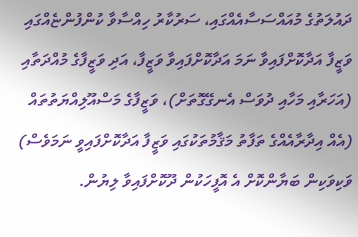ދައުލަތުގެ މުއައްސަސާއެއްގައި، ސަރުކާރު ހިއްސާވާ ކުންފުންޏެއްގައި ވަޒީފާ އަދާކޮށްފައިވާ ނަމަ އަދާކޮށްފައިވާ ވަޒީފާ، އަދި ވަޒީފާގެ މުއްދަތާއި (އަހަރާއި މަހާއި ދުވަސް އެނގޭގޮތަށް)، ވަޒީފާގެ މަސްއޫލިއްޔަތުތައް (އެއް އިދާރާއެއްގެ ތަފާތު މަޤާމުތަކުގައި ވަޒީފާ އަދާކޮށްފައިވީ ނަމަވެސް) ވަކިވަކިން ބަޔާންކޮށް އެ އޮފީހަކުން ދޫކޮށްފައިވާ ލިޔުން.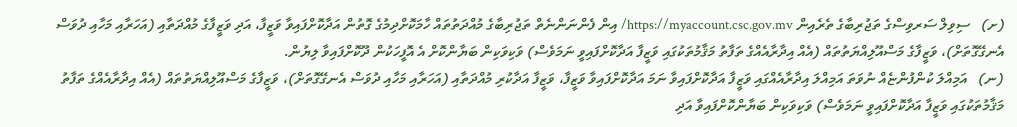(ށ)   ސިވިލް ސަރވިސްގެ ތަޖުރިބާގެ ތެރެއިން https://myaccount.csc.gov.mv/ އިން ފެންނަންނެތް ތަޖުރިބާގެ މުއްދަތުތައް ހާމަކޮށްދިމުގެ ގޮތުން އަދާކޮށްފައިވާ ވަޒީފާ، އަދި ވަޒީފާގެ މުއްދަތާއި (އަހަރާއި މަހާއި ދުވަސް އެނގޭގޮތަށް)، ވަޒީފާގެ މަސްއޫލިއްޔަތުތައް (އެއް އިދާރާއެއްގެ ތަފާތު މަޤާމުތަކުގައި ވަޒީފާ އަދާކޮށްފައިވީ ނަމަވެސް) ވަކިވަކިން ބަޔާންކޮށް އެ އޮފީހަކުން ދޫކޮށްފައިވާ ލިޔުން.
(ނ)   އަމިއްލަ ކުންފުންޏެއް ނުވަތަ އަމިއްލަ އިދާރާއެއްގައި ވަޒީފާ އަދާކޮށްފައިވާ ނަމަ އަދާކޮށްފައިވާ ވަޒީފާ، ވަޒީފާ އަދާކުރި މުއްދަތާއި (އަހަރާއި މަހާއި ދުވަސް އެނގޭގޮތަށް)، ވަޒީފާގެ މަސްއޫލިއްޔަތުތައް (އެއް އިދާރާއެއްގެ ތަފާތު މަޤާމުތަކުގައި ވަޒީފާ އަދާކޮށްފައިވީ ނަމަވެސް) ވަކިވަކިން ބަޔާންކޮށްފައިވާ އަދި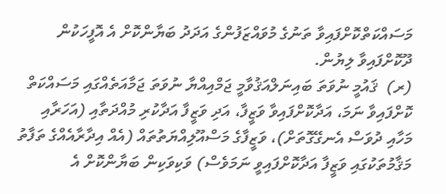މަސައްކަތްކޮށްފައިވާ ތަނުގެ މުވައްޒަފުންގެ އަދަދު ބަޔާންކޮށް އެ އޮފީހަކުން ދޫކޮށްފައިވާ ލިޔުން.
(ރ)  ޤައުމީ ނުވަތަ ބައިނަލްއަޤުވާމީ ޖަމްއިއްޔާ ނުވަތަ ޖަމާއަތެއްގައި މަސައްކަތް ކޮށްފައިވާ ނަމަ، އަދާކޮށްފައިވާ ވަޒީފާ، އަދި ވަޒީފާ އަދާކުރި މުއްދަތާއި (އަހަރާއި މަހާއި ދުވަސް އެނގޭގޮތަށް)، ވަޒީފާގެ މަސްއޫލިއްޔަތުތައް (އެއް އިދާރާއެއްގެ ތަފާތު މަޤާމުތަކުގައި ވަޒީފާ އަދާކޮށްފައިވީ ނަމަވެސް) ވަކިވަކިން ބަޔާންކޮށް އެ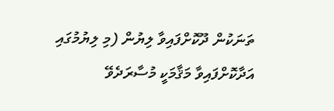ތަނަކުން ދޫކޮށްފައިވާ ލިޔުން (މި ލިޔުމުގައި އަދާކޮށްފައިވާ މަޤާމަކީ މުސާރަދެވޭ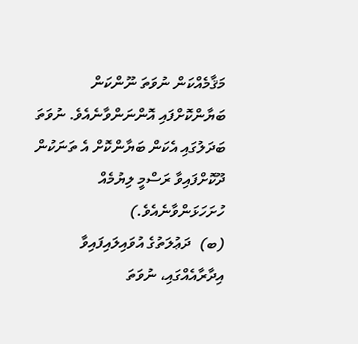މަޤާމެއްކަން ނުވަތަ ނޫންކަން ބަޔާންކޮށްފައި އޮންނަންވާނެއެވެ. ނުވަތަ ބަދަލުގައި އެކަން ބަޔާންކޮށް އެ ތަނަކުން ދޫކޮށްފައިވާ ރަސްމީ ލިޔުމެއް ހުށަހަޅަންވާނެއެވެ.)
(ބ)  ދަޢުލަތުގެ އުވައިލައިފައިވާ އިދާރާއެއްގައި، ނުވަތަ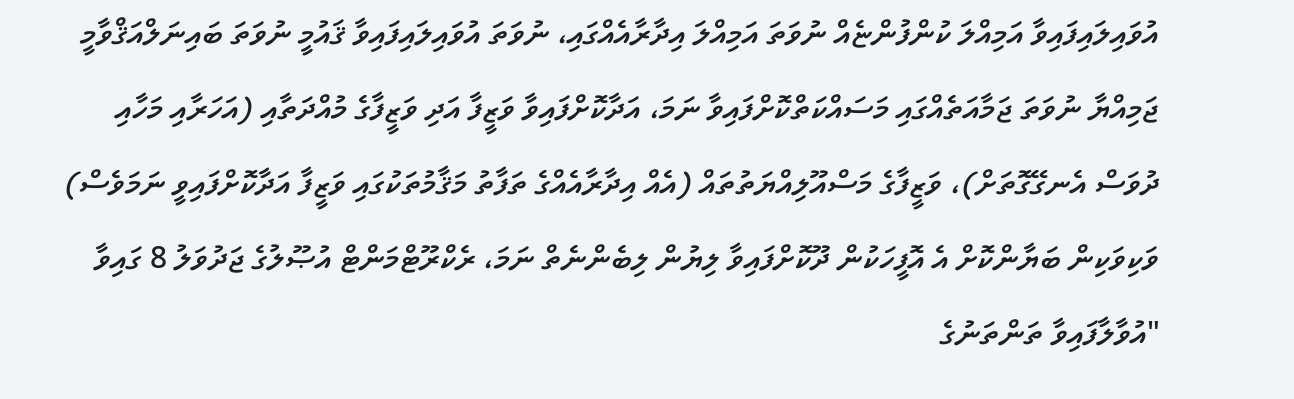އުވައިލައިފައިވާ އަމިއްލަ ކުންފުންޏެއް ނުވަތަ އަމިއްލަ އިދާރާއެއްގައި، ނުވަތަ އުވައިލައިފައިވާ ޤައުމީ ނުވަތަ ބައިނަލްއަޤްވާމީ ޖަމިއްޔާ ނުވަތަ ޖަމާއަތެއްގައި މަސައްކަތްކޮށްފައިވާ ނަމަ، އަދާކޮށްފައިވާ ވަޒީފާ އަދި ވަޒީފާގެ މުއްދަތާއި (އަހަރާއި މަހާއި ދުވަސް އެނގޭގޮތަށް)، ވަޒީފާގެ މަސްއޫލިއްޔަތުތައް (އެއް އިދާރާއެއްގެ ތަފާތު މަޤާމުތަކުގައި ވަޒީފާ އަދާކޮށްފައިވީ ނަމަވެސް) ވަކިވަކިން ބަޔާންކޮށް އެ އޮފީހަކުން ދޫކޮށްފައިވާ ލިޔުން ލިބެންނެތް ނަމަ، ރެކްރޫޓްމަންޓް އުޞޫލުގެ ޖަދުވަލު 8 ގައިވާ "އުވާލާފައިވާ ތަންތަނުގެ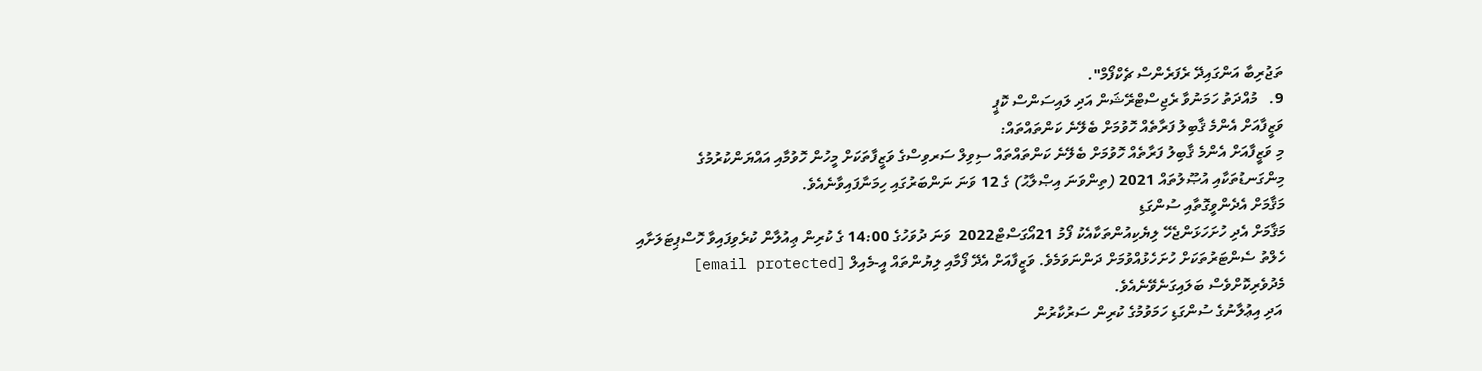ތަޖުރިބާ އަންގައިދޭ ރެފަރެންސް ޗެކްފޯމް".
9.   މުއްދަތު ހަމަނުވާ ރެޖިސްޓްރޭޝަން އަދި ލައިސަންސް ކޮޕީ
ވަޒީފާއަށް އެންމެ ޤާބިލު ފަރާތެއް ހޮވުމަށް ބެލޭނެ ކަންތައްތައް:
މި ވަޒީފާއަށް އެންމެ ޤާބިލު ފަރާތެއް ހޮވުމަށް ބެލޭނެ ކަންތައްތައް ސިވިލް ސަރވިސްގެ ވަޒީފާތަކަށް މީހުން ހޮވުމާއި އައްޔަންކުރުމުގެ މިންގަނޑުތަކާއި އުޞޫލުތައް 2021 (ތިންވަނަ އިޞްލާޙު) ގެ 12 ވަނަ ނަންބަރުގައި ހިމަނާފައިވާނެއެވެ.
މަޤާމަށް އެދެންވީގޮތާއި ސުންގަޑި
މަޤާމަށް އެދި ހުށަހަޅަންޖެހޭ ލިޔެކިއުންތަކާއެކު ފޯމު 21އޯގަސްޓް2022  ވަނަ ދުވަހުގެ 14:00 ގެ ކުރިން ޢިއުލާން ކުރެވިފައިވާ ހޮސްޕިޓަލަށާއި ހެލްތު ސެންޓަރުތަކަށް ހުށަހެޅުއްވުމަށް ދަންނަވަމެވެ. ވަޒީފާއަށް އެދޭ ފޯމާއި ލިޔުންތައް އީ-މެއިލް [email protected]  މެދުވެރިކޮށްވެސް ބަލައިގަނެވޭނެއެވެ.
 އަދި އިޢުލާނުގެ ސުންގަޑި ހަމަވުމުގެ ކުރިން ސަރުކާރުން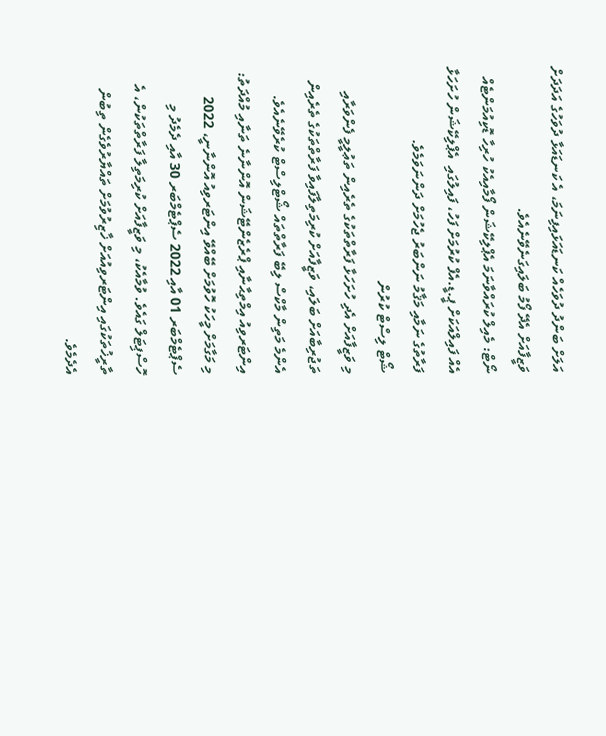އަލަށް ބަންދު ދުވަހެއް ކަނޑައަޅައިފިނަމަ، އެ ކަނޑައަޅާ ދުވަހުގެ އަދަދަށް ވަޒީފާއަށް އެދޭ ފޯމު ބަލައިގަނެވޭނެއެވެ.
ނޯޓް: މެއިލް ކުރައްވާނަމަ އެޕްލިކޭޝަން ފޯމާއިއެކު ހުރިހާ ޑޮކިއުމަންޓެއް އެއް ފައިލްއަކަށް ޕީ.ޑީ.އެފް ކުރުމަށް ފަހު، ފައިލުގައި  އެޕްލިކޭޝަން ހުށަހަޅާ ފަރާތުގެ ނަމާއި މަޤާމު ނަންބަރު ޖެހުމަށް ދަންނަވަމެވެ.
ޝޯޓް ލިސްޓް ކުރުން
މި ވަޒީފާއަށް އެދި ހުށަހަޅާ ފަރާތްތަކުގެ ތެރެއިން ތަޢުލީމީ ފެންވަރާއި ތަޖުރިބާއަށް ބަލައި، ވަޒީފާއަށް ކުރިމަތިލާފައިވާ ފަރާތްތަކުގެ ތެރެއިން އެންމެ މަތިން މާކްސް ލިބޭ ފަރާތްތައް ޝޯޓްލިސްޓް ކުރެވޭނެއެވެ.
އިންޓަރވިއު އިމްތިޙާނާއި ޕްރެޒެންޓޭޝަން އޮންނާނެ ތަނާއި މުއްދަތު:
މި މަގާމަށް މީހަކު ހޮވުމަށް ބޭއްވޭ އިންޓަރވިއު އޮންނާނީ، 2022 ސެޕްޓެމްބަރ 01 އާއި 2022 ސެޕްޓެމްބަރ 30 އާއި ދެމެދު މި ހޮސްޕިޓަލް ގައެވެ. ވުމާއެކު، މި ވަޒީފާއަށް ކުރިމަތިލާ ފަރާތްތަކުން، އެ ތާރީޚުތަކުގައި އިންޓަރވިއުއަށް ޚާޒިރުވުމަށް ތައްޔާރުވެގެން ތިބުން އެދެމެވެ.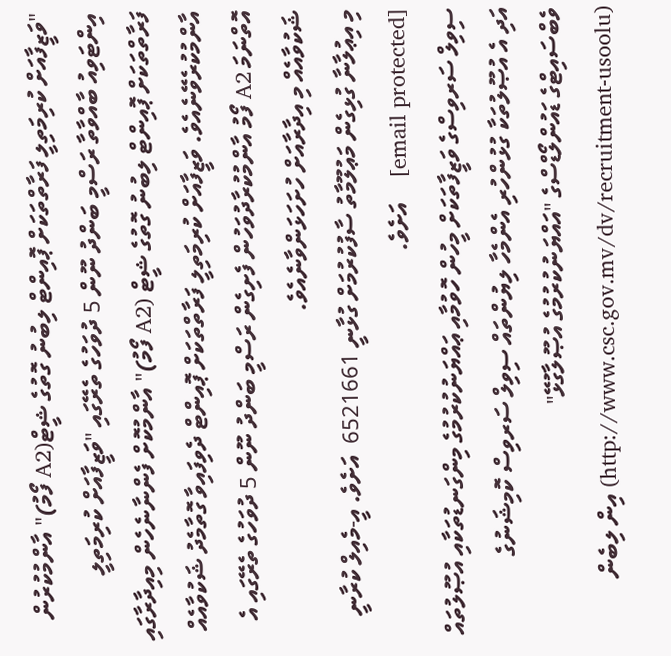"ވަޒީފާއަށް ކުރިމަތިލީ ފަރާތްތަކަށް ޕޮއިންޓް ލިބުނު ގޮތުގެ ޝީޓް(A2 ފޯމު)" އާންމުކުރުން
އިންޓަވިއު ބާއްވާތާ ރަސްމީ ބަންދު ނޫން 5 ދުވަހުގެ ތެރޭގައި "ވަޒީފާއަށް ކުރިމަތިލީ ފަރާތްތަކަށް ޕޮއިންޓް ލިބުނު ގޮތުގެ ޝީޓް (A2 ފޯމު)" އާންމުކޮށް ފެންނާނެހެން މިއިދާރާގައި އާންމުކުރެވޭނެއެވެ. ވަޒީފާއަށް ކުރިމަތިލީ ފަރާތްތަކަށް ޕޮއިންޓް ދެވިފައިވާ ގޮތާމެދު ޝަކުވާއެއް އޮތްނަމަ A2 ފޯމު އާންމުކުރާދުވަހުން ފެށިގެން ރަސްމީ ބަންދު ނޫން 5 ދުވަހުގެ ތެރޭގައި އެ ޝަކުވާއެއް މި އިދާރާއަށް ހުށަހަޅަންވާނެއެވެ.
މި އިޢުލާނާ ގުޅިގެން މަޢުލޫމާތު ސާފުކުރުމަށް ގުޅާނީ 6521661  އަށެވެ. އީ-މެއިލް ކުރާނީ [email protected]    އަށެވެ.
ސިވިލް ސަރވިސްގެ ވަޒީފާތަކަށް މީހުން ހޮވުމާއި ޢައްޔަނުކުރުމުގެ މިންގަނޑުތަކާއި އުޞޫލުތައް އަދި އެ އުޞޫލުތަކާ ގުޅުންހުރި އެންމެހާ ލިޔުންތައް ސިވިލް ސަރވިސް ކޮމިޝަނުގެ ވެބްސައިޓްގެ ޑައުންލޯޑްސްގެ "އައްޔަނުކުރުމުގެ އުޞޫލާގުޅޭ" (http://www.csc.gov.mv/dv/recruitment-usoolu) އިން ލިބެން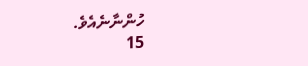ހުންނާނެއެވެ.
15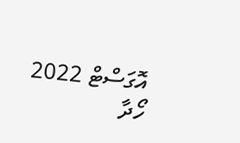އޮގަސްޓް 2022
ހޯދާ